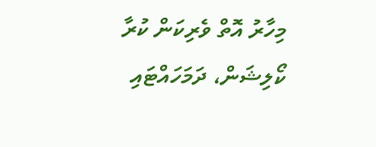މިހާރު އޮތް ވެރިކަން ކުރާ ކޯލިޝަން، ދަމަހައްޓައި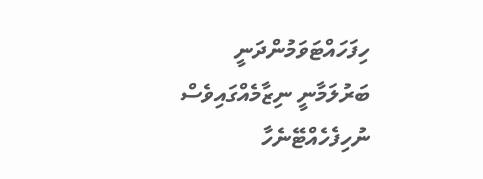ހިފަހައްޓަވަމުންދަނީ ބަރުލަމާނީ ނިޒާމެއްގައިވެސް ނުހިފެހެއްޓޭނެހާ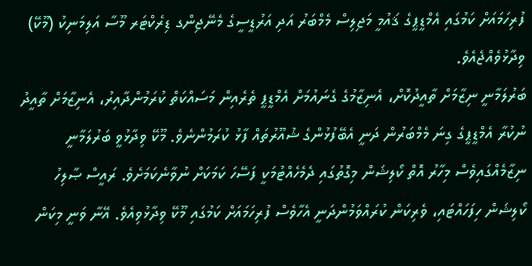ފުރިހަމައަށް ކަމުގައި އެމްޑީޕީގެ ޤައުމީ މަޖިލިސް މެމްބަރު އަދި އަރުޑީސީގެ މެނޭޖިންގ ޑިރެކްޓަރ މޫސާ އަލިމަނިކު (މޫކޭ) ވިދާޅުވެއްޖެއެވެ.
ބަރުލަމާނީ ނިޒާމަށް ތާއީދުކޮށް، އެނިޒާމުގެ ގެނައުމަށް އެމްޑީޕީ ތެރެއިން މަސައްކަތް ކުރަމުންދާއިރު، އެނިޒާމަށް ތާއީދު ނުކުރާ އެމްޑީޕީގެ ގިނަ މެމްބަރުން ދަނީ އެބޭފުޅުންގެ ޝުއޫރުތައް ފާޅު ކުރަމުންނެވެ. މޫކޭ ވިދާޅުވީ ބަރުލަމާނީ ނިޒާމެއްގައިވެސް މިހާރު އޮތް ކޯލިޝަން މިގޮތުގައި ދެމެހެއްޓުމަކީ ފަސޭހަ ކަމަކަށް ނުވާނެކަމަށެވެ. ރައީސް ޞާލިހު ކޯލިޝަން ހިފަހައްޓައި، ވެރިކަން ކުރައްވަމުންދަނީ އެހާވެސް ފުރިހަމައަށް ކަމުގައި މޫކޭ ވިދާޅުވިއެވެ. އޭނާ ވަނީ މިކަން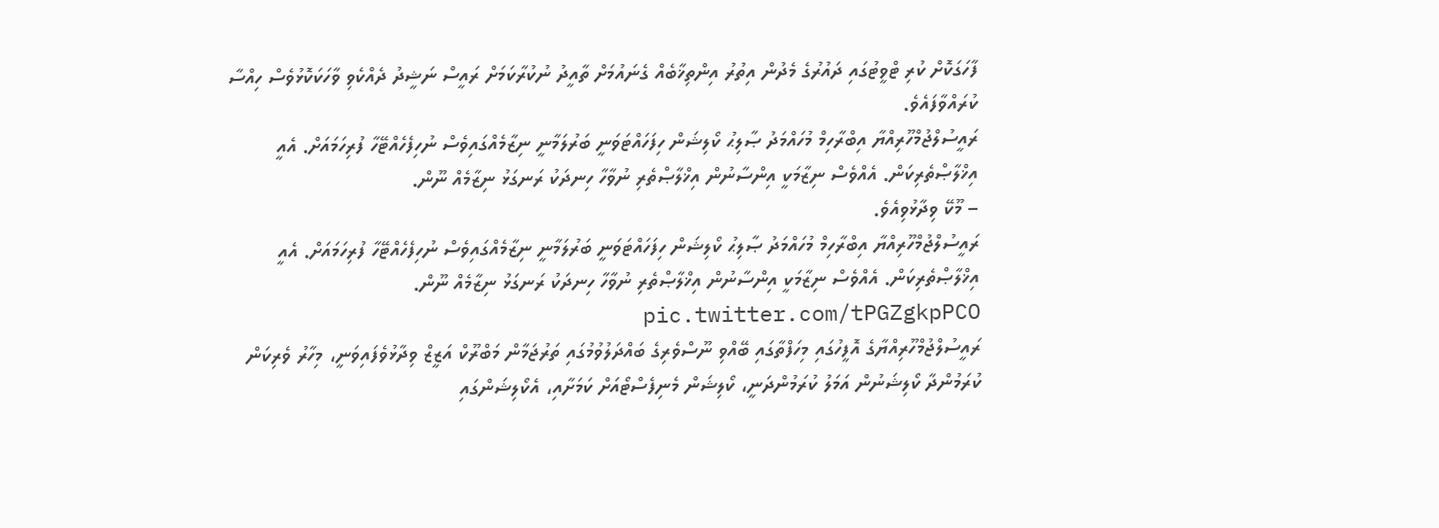ފާހަގަކޮށް ކުރި ޓްވީޓުގައި ދައުރުގެ މެދުން އިތުރު އިންތިޚާބެއް ގެނައުމަށް ތާއީދު ނުކުރާކަމަށް ރައީސް ނަޝީދު ދެއްކެވި ވާހަކަކޮޅުވެސް ހިއްސާ ކުރައްވާފައެވެ.
ރައީސުލްޖުމްހޫރިއްޔާ އިބްރާހިމް މުހައްމަދު ޞާލިޙު ކޯލިޝަން ހިފަހައްޓަވަނީ ބަރުލަމާނީ ނިޒާމެއްގައިވެސް ނުހިފެހެއްޓޭހާ ފުރިހަމައަށް. އެއީ އިޚްލާޞްތެރިކަން. އެއްވެސް ނިޒާމަކީ އިންސާނުން އިޚްލާޞްތެރި ނުވާހާ ހިނދަކު ރަނގަޅު ނިޒާމެއް ނޫން.
– މޫކޭ ވިދާޅުވިއެވެ.
ރައީސުލްޖުމްހޫރިއްޔާ އިބްރާހިމް މުހައްމަދު ޞާލިޙު ކޯލިޝަން ހިފަހައްޓަވަނީ ބަރުލަމާނީ ނިޒާމެއްގައިވެސް ނުހިފެހެއްޓޭހާ ފުރިހަމައަށް. އެއީ އިޚްލާޞްތެރިކަން. އެއްވެސް ނިޒާމަކީ އިންސާނުން އިޚްލާޞްތެރި ނުވާހާ ހިނދަކު ރަނގަޅު ނިޒާމެއް ނޫން. pic.twitter.com/tPGZgkpPCO
ރައީސުލްޖުމްހޫރިއްޔާގެ އޮފީހުގައި މިހަފްތާގައި ބޭއްވި ނޫސްވެރިގެ ބައްދަލުވުމުގައި ތަރުޖަމާން މަބްރޫކް އަޒީޒް ވިދާޅުވެފައިވަނީ، މިހާރު ވެރިކަން ކުރަމުންދާ ކޯލިޝަނުން އަމަލު ކުރަމުންދަނީ، ކޯލިޝަން މެނިފެސްޓޯއަށް ކަމަށާއި، އެކޯލިޝަންގައި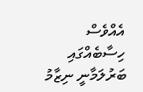އެއްވެސް ހިސާބެއްގައި ބަރުލަމާނީ ނިޒާމު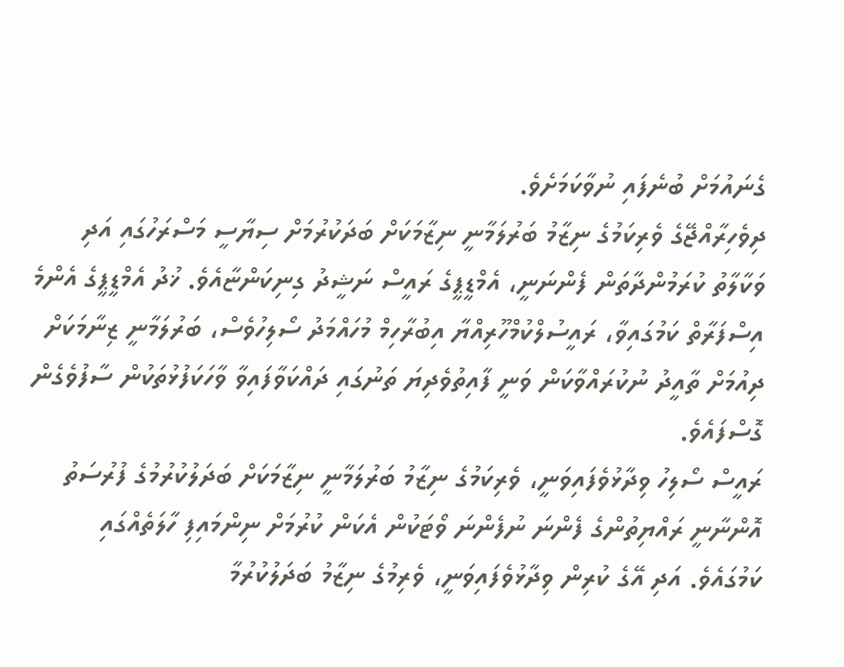ގެނައުމަށް ބުނެފައި ނުވާކަމަށެވެ.
ދިވެހިރާއްޖޭގެ ވެރިކަމުގެ ނިޒާމު ބަރުލަމާނީ ނިޒާމަކަށް ބަދަކުރުމަށް ސިޔާސީ މަސްރަހުގައި އަދި ވަކާލާތު ކުރަމުންދާތަން ފެންނަނީ، އެމްޑީޕީގެ ރައީސް ނަޝީދު ގިނިކަންޏާއެވެ. ޚުދު އެމްޑީޕީގެ އެންމެ އިސްފަރާތް ކަމުގައިވާ، ރައީސުލްކުމްހޫރިއްޔާ އިބުރާހިމް މުހައްމަދު ސޯލިހުވެސް، ބަރުލަމާނީ ޒިނާމަކަށް ދިއުމަށް ތާއީދު ނުކުރައްވާކަން ވަނީ ފާއިތުވެދިޔަ ތަނުގައި ދައްކަވާފައިވާ ވާހަކަފުޅުތަކުން ސާފުވެގެން ގޮސްފައެވެ.
ރައީސް ސޯލިހު ވިދާޅުވެފައިވަނީ، ވެރިކަމުގެ ނިޒާމު ބަރުލަމާނީ ނިޒާމަކަށް ބަދަލުކުރުމުގެ ފުރުސަތު އޮންނާނީ ރައްޔިތުންގެ ފެންނަ ނުފެންނަ ވޯޓަކުން އެކަން ކުރުމަށް ނިންމައިފި ހާލަތެއްގައި ކަމުގައެވެ. އަދި އޭގެ ކުރިން ވިދާޅުވެފައިވަނީ، ވެރިމުގެ ނިޒާމު ބަދަލުކުރުމާ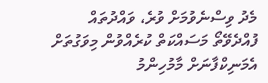މެދު ވިސްނެވުމަށް ވުރެ، ވައްދުތައް ފުއްދެވޭތޯ މަސައްކަތް ކުރެއްވުން މިވަގުތަށް އެމަނިކްފާނަށް މާމުހިންމު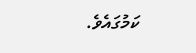ކަމުގައެވެ.